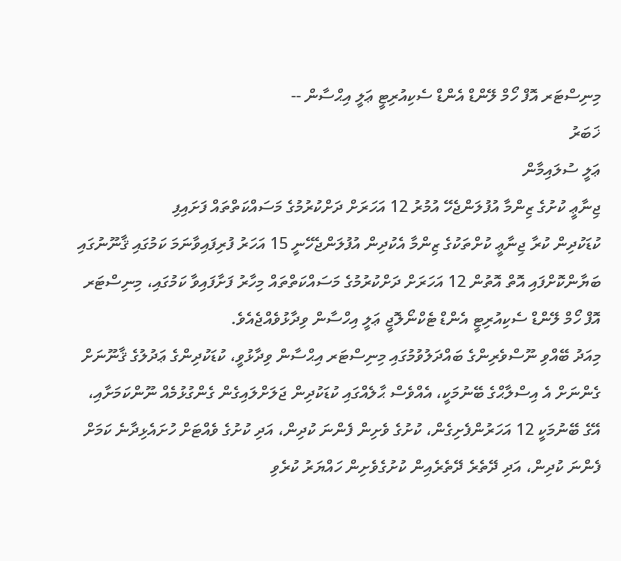މިނިސްޓަރ އޮފް ހޯމް ލޭންޑް އެންޑް ސެކިއުރިޓީ ޢަލީ އިޙްސާން --
ޚަބަރު
ޢަލީ ސުލައިމާން
ޖިނާޢީ ކުށުގެ ޒިންމާ އުފުލަންޖެހޭ އުމުރު 12 އަހަރަށް ދަށްކުރުމުގެ މަސައްކަތްތައް ފަށައިފި
ކުޑަކުދިން ކުރާ ޖިނާޢީ ކުށްތަކުގެ ޒިންމާ އެކުދިން އުފުލަންޖެހޭނީ 15 އަހަރު ފުރިފައިވާނަމަ ކަމުގައި ޤާނޫނުގައި ބަޔާންކޮށްފައި އޮތް އޮތުން 12 އަހަރަށް ދަށްކުރުމުގެ މަސައްކަތްތައް މިހާރު ފަށާފައިވާ ކަމުގައި، މިނިސްޓަރ އޮފް ހޯމް ލޭންޑް ސެކިއުރިޓީ އެންޑް ޓެކްނޯލޮޖީ ޢަލީ އިހްސާން ވިދާޅުވެއްޖެއެވެ.
މިއަދު ބޭއްވި ނޫސްވެރިންގެ ބައްދަލުވުމުގައި މިނިސްޓަރ އިޙްސާން ވިދާޅުވީ، ކުޑަކުދިންގެ ޢަދުލުގެ ޤާނޫނަށް ގެންނަށް އެ އިސްލާޙްގެ ބޭނުމަކީ، އެއްވެސް ޙާލެއްގައި ކުޑަކުދިން ޖަލަށްލައިގެން ގެންގުޅުމެއް ނޫންކަމަށާއި، އޭގެ ބޭނުމަކީ 12 އަހަރުންފެށިގެން، ކުށުގެ ވެށިން ފެންނަ ކުދިން، އަދި ކުށުގެ ވެއްޓަށް ހުށައެޅިދާނެ ކަމަށް ފެންނަ ކުދިން، އަދި ދޭތެރެ ދޭތެރެއިން ކުށުގެވެށިން ހައްޔަރު ކުރެވި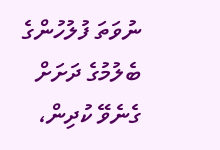ނުވަތަ ފުލުހުންގެ ބެލުމުގެ ދަށަށް ގެނެވޭ ކުދިން،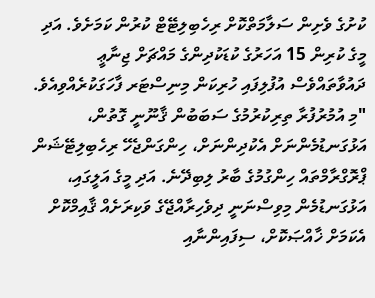ކުށުގެ ވެށިން ސަލާމަތްކޮށް ރިހެބިލިޓޭޓް ކުރުން ކަމަށެވެ. އަދި މީގެ ކުރިން 15 އަހަރުގެ ކުޑަކުދިންގެ މައްޗަށް ޖިނާޢީ ދައުވާތައްވެސް އުފުލިފައި ހުރިކަން މިނިސްޓަރ ފާހަގަކުރެއްވިއެވެ.
"މި އުމުރުފުރާ ތިރިކުރުމުގެ ސަބަބުން ޤާނޫނީ ގޮތުން، އަޅުގަނޑުމެންނަށް އެކުދިންނަށް، ހިންގަންޖެހޭ ރިހެބިލިޓޭޝަން ޕްރޮގްރާމްތައް ހިންގުމުގެ ބާރު ލިބިދޭނެ. އަދި މީގެ އަލީގައި، އަޅުގަނޑުމެން މިވިސްނަނީ ދިވެހިރާއްޖޭގެ ވަކިރަށެއް ޤާއިމްކޮށް އެކަމަށް ޚާއްޞަކޮށް، ސިފައިންނާއި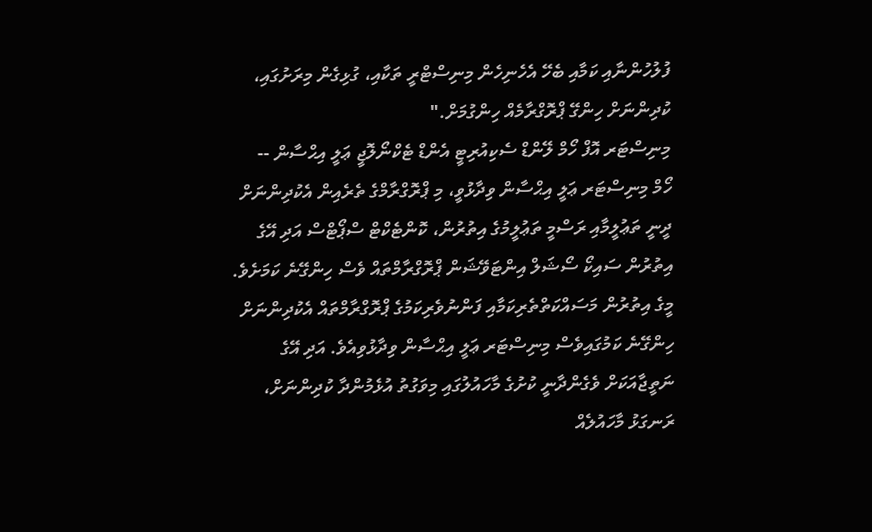ފުލުހުންނާއި ކަމާއި ބެހޭ އެހެނިހެން މިނިސްޓްރީ ތަކާއި، ގުޅިގެން މިރަށުގައި، ކުދިންނަށް ހިންގޭ ޕްރޮގްރާމެއް ހިންގުމަށް."
މިނިސްޓަރ އޮފް ހޯމް ލޭންޑް ސެކިއުރިޓީ އެންޑް ޓެކްނޯލޮޖީ ޢަލީ އިޙްސާން --
ހޯމް މިނިސްޓަރ ޢަލީ އިޙްސާން ވިދާޅުވީ، މި ޕްރޮގްރާމްގެ ތެރެއިން އެކުދިންނަށް ދީނީ ތަޢުލީމާއި ރަސްމީ ތަޢުލީމުގެ އިތުރުން، ކޮންޓެކްޓް ސްޕޯޓްސް އަދި އޭގެ އިތުރުން ސައިކޯ ސޯޝަލް އިންޓަވޭޝަން ޕްރޮގްރާމްތައް ވެސް ހިންގޭނެ ކަމަށެވެ. މީގެ އިތުރުން މަސައްކަތްތެރިކަމާއި ފަންނުވެރިކަމުގެ ޕްރޮގްރާމްތައް އެކުދިންނަށް ހިންގޭނެ ކަމުގައިވެސް މިނިސްޓަރ ޢަލީ އިޙްސާން ވިދާޅުވިއެވެ. އަދި އޭގެ ނަތީޖާއަކަށް ވެގެންދާނީ ކުށުގެ މާހައުލުގައި މިވަގުތު އުޅެމުންދާ ކުދިންނަށް، ރަނގަޅު މާހައުލެއް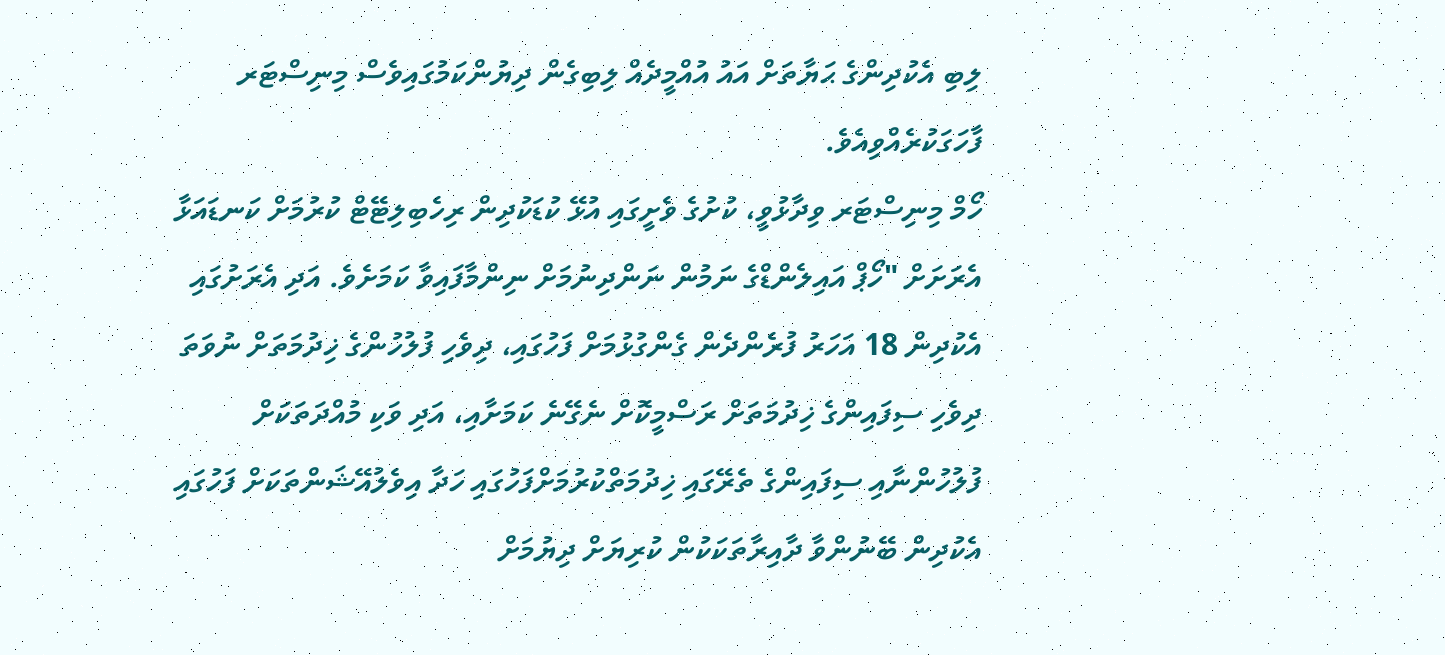ލިބި އެކުދިންގެ ޙަޔާތަށް އައު އުއްމީދެއް ލިބިގެން ދިޔުންކަމުގައިވެސް މިނިސްޓަރ ފާހަގަކުރެއްވިއެވެ.
ހޯމް މިނިސްޓަރ ވިދާޅުވީ، ކުށުގެ ވެށީގައި އުޅޭ ކުޑަކުދިން ރިހެބިލިޓޭޓް ކުރުމަށް ކަނޑައަޅާ އެރަށަށް "ހޯޕް އައިލެންޑްގެ ނަމުން ނަންދިނުމަށް ނިންމާފައިވާ ކަމަށެވެ. އަދި އެރަށުގައި އެކުދިން 18 އަހަރު ފުރެންދެން ގެންގުޅުމަށް ފަހުގައި، ދިވެހި ފުލުހުންގެ ޚިދުމަތަށް ނުވަތަ ދިވެހި ސިފައިންގެ ޚިދުމަތަށް ރަސްމީކޮށް ނެގޭނެ ކަމަށާއި، އަދި ވަކި މުއްދަތަކަށް ފުލުހުންނާއި ސިފައިންގެ ތެރޭގައި ޚިދުމަތްކުރުމަށްފަހުގައި ހަދާ އިވެލުއޭޝަންތަކަށް ފަހުގައި އެކުދިން ބޭނުންވާ ދާއިރާތަކަކުން ކުރިޔަށް ދިޔުމަށް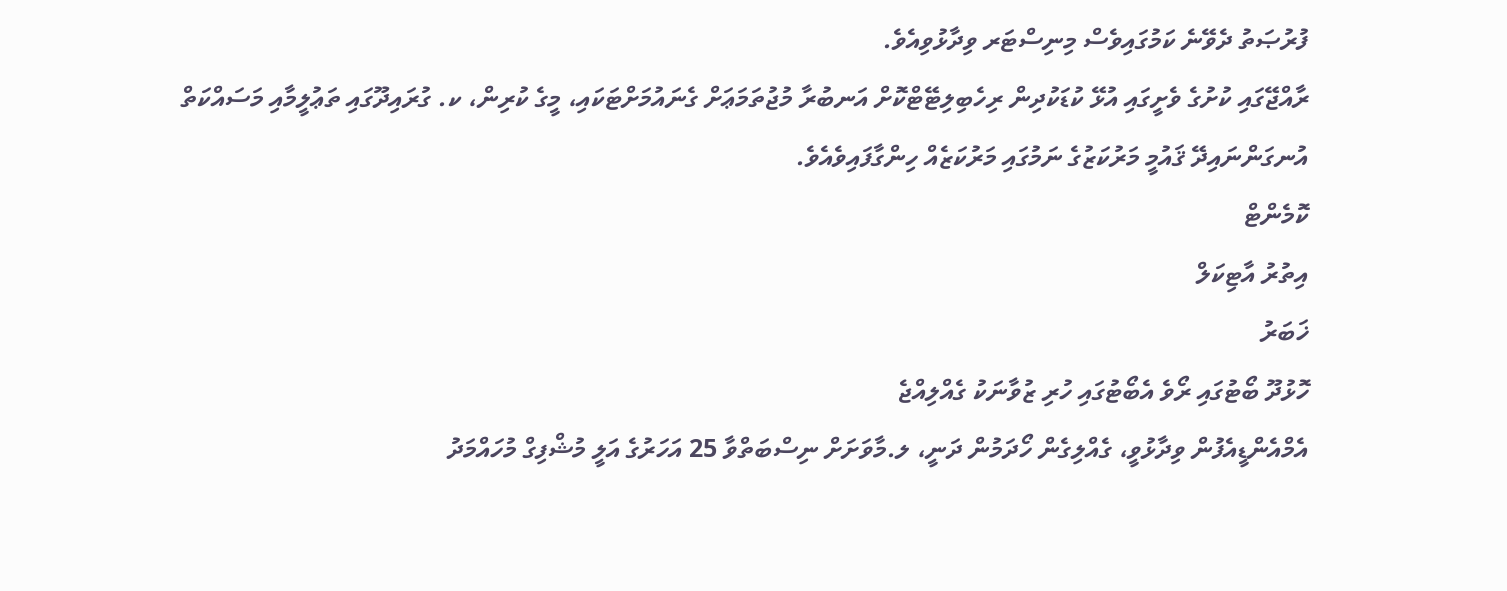ފުރުޞަތު ދެވޭނެ ކަމުގައިވެސް މިނިސްޓަރ ވިދާޅުވިއެވެ.
ރާއްޖޭގައި ކުށުގެ ވެށީގައި އުޅޭ ކުޑަކުދިން ރިހެބިލިޓޭޓްކޮށް އަނބުރާ މުޖުތަމަޢަށް ގެނައުމަށްޓަކައި، މީގެ ކުރިން، ކ. ގުރައިދޫގައި ތަޢުލީމާއި މަސައްކަތް އުނގަންނައިދޭ ޤައުމީ މަރުކަޒުގެ ނަމުގައި މަރުކަޒެއް ހިންގާފައިވެއެވެ.
ކޮމެންޓް
އިތުރު އާޓިކަލް
ޚަބަރު
ހޮޅުދޫ ބޯޓުގައި ރޯވެ އެބޯޓުގައި ހުރި ޒުވާނަކު ގެއްލިއްޖެ
އެމްއެންޑީއެފުން ވިދާޅުވީ، ގެއްލިގެން ހޯދަމުން ދަނީ، ލ.މާވަށަށް ނިސްބަތްވާ 25 އަހަރުގެ އަލީ މުޝްފިގް މުހައްމަދު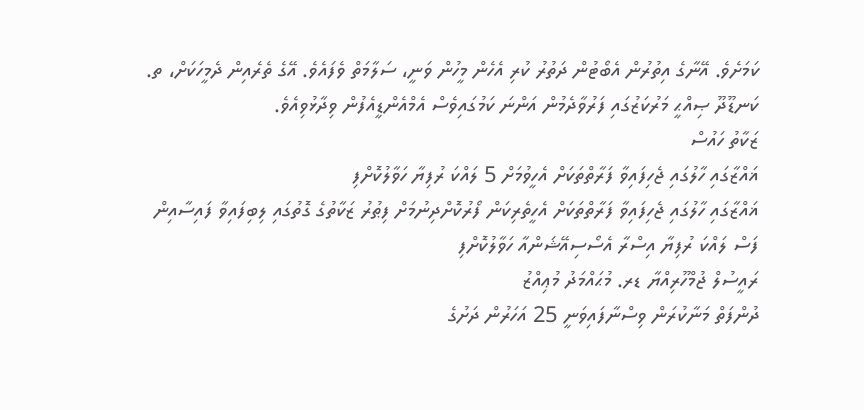ކަމަށެވެ. އޭނާގެ އިތުރުން އެބޯޓުން ދަތުރު ކުރި އެހެން މީހުން ވަނީ، ސަލާމަތް ވެފައެވެ. އޭގެ ތެރެއިން ދެމީހަކަށް، ތ. ކަނޑޫދޫ ޞިއްޙީ މަރުކަޒުގައި ފަރުވާދެމުން އަންނަ ކަމުގައިވެސް އެމްއެންޑީއެފުން ވިދާޅުވިއެވެ.
ޒަކާތު ހައުސް
ޣައްޒާގައި ހާލުގައި ޖެހިފައިވާ ފަރާތްތަކަށް އެހީވުމަށް 5 ލައްކަ ރުފިޔާ ހަވާލުކޮށްފި
ޣައްޒާގައި ހާލުގައި ޖެހިފައިވާ ފަރާތްތަކަށް އެހީތެރިކަން ފޯރުކޮށްދިނުމަށް ފިޠުރު ޒަކާތުގެ ގޮތުގައި ލިބިފައިވާ ފައިސާއިން ފަސް ލައްކަ ރުފިޔާ އިސްރާ އެސޯސިއޭޝަންއާ ހަވާލުކޮށްފި
ރައީސުލް ޖުމްހޫރިއްޔާ ޑރ. މުޙައްމަދު މުޢިއްޒު
ދުންފަތް މަނާކުރަން ވިސްނާފައިވަނީ 25 އަހަރުން ދަށުގެ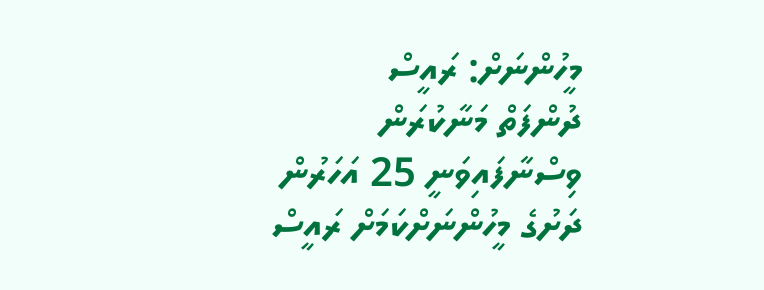މީހުންނަށް: ރައީސް
ދުންފަތް މަނާކުރަން ވިސްނާފައިވަނީ 25 އަހަރުން ދަށުގެ މީހުންނަށްކަމަށް ރައީސް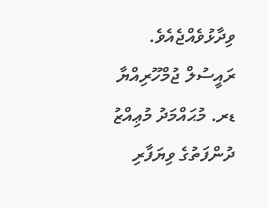ވިދާޅުވެއްޖެއެވެ.
ރައީސުލް ޖުމްހޫރިއްޔާ ޑރ. މުޙައްމަދު މުޢިއްޒު
ދުންފަތުގެ ވިޔަފާރި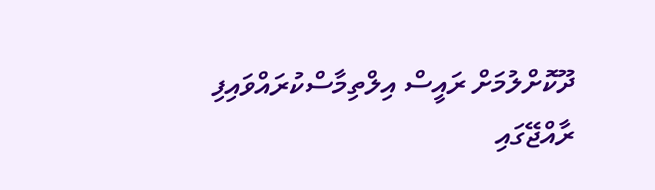ދޫކޮށްލުމަށް ރައީސް އިލްތިމާސްކުރައްވައިފި
ރާއްޖޭގައި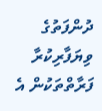ދުންފަތުގެ ވިޔަފާރިކުރާ ފަރާތްތަކުން އެ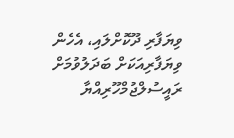ވިޔަފާރި ދޫކޮށްލައި، އެހެން ވިޔަފާރިއަކަށް ބަދަލުވުމަށް ރައީސުލްޖުމްހޫރިއްޔާ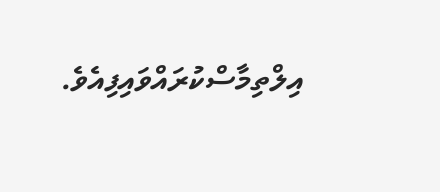އިލްތިމާސްކުރައްވައިފިއެވެ.